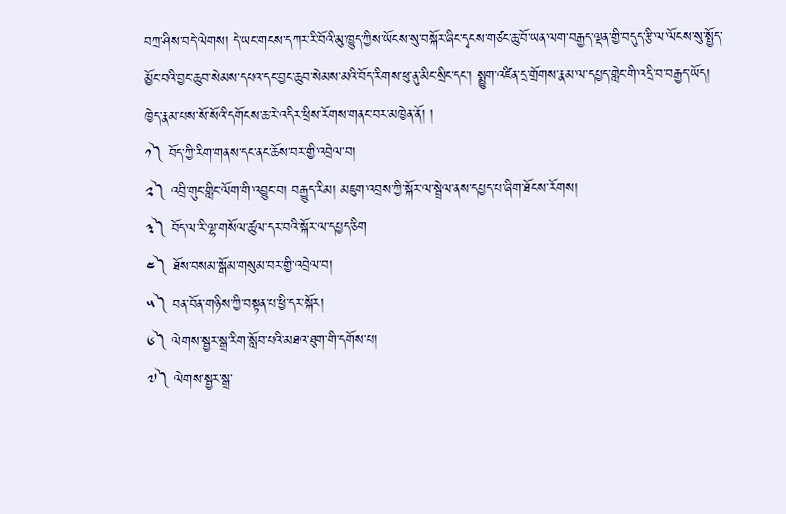བཀྲ་ཤིས་བདེ་ལེགས། དེ་ཡང་གངས་དཀར་རི་བོའི་མུ་ཁྱུད་ཀྱིས་ཡོངས་སུ་བསྐོར་ཞིང་དྭངས་གཙང་ཆུ་བོ་ཡན་ལག་བརྒྱད་ལྡན་གྱི་བདུད་རྩི་ལ་ལོངས་སུ་སྤྱོད་མྱོང་བའི་བྱང་ཆུབ་སེམས་དཔའ་དང་བྱང་ཆུབ་སེམས་མའི་བོད་རིགས་ཕུ་ནུ་མིང་སྲིང་དང་། སྨྱུག་འཛིན་དྲ་གྲོགས་རྣམ་ལ་དཔྱད་གླེང་གི་འདྲི་བ་བརྒྱད་ཡོད། ཁྱེད་རྣམ་པས་སོ་སོའི་དགོངས་ཆ་རེ་འདིར་ཕྲིས་རོགས་གནང་བར་མཁྱེན་ནོ། །
༡༽ བོད་ཀྱི་རིག་གནས་དང་ནང་ཆོས་བར་གྱི་འབྲེལ་བ།
༢༽ འབྲི་གུང་གླིང་ལོག་གི་འབྱུང་བ། བརྒྱུད་རིམ། མཇུག་འབྲས་ཀྱི་སྐོར་ལ་སྦྲེལ་ནས་དཔྱད་པ་ཞིག་ཐོངས་རོགས།
༣༽ བོད་ལ་རི་ལྷ་གསོལ་ཚུལ་དར་བའི་སྐོར་ལ་དཔྱད་ཅིག
༤༽ ཐོས་བསམ་སྒོམ་གསུམ་བར་གྱི་འབྲེལ་བ།
༥༽ བན་བོན་གཉིས་ཀྱི་བསྟན་པ་ཕྱི་དར་སྐོར།
༦༽ ལེགས་སྦྱར་སྒྲ་རིག་སློབ་པའི་མཐའ་ཐུག་གི་དགོས་པ།
༧༽ ལེགས་སྦྱར་སྒྲ་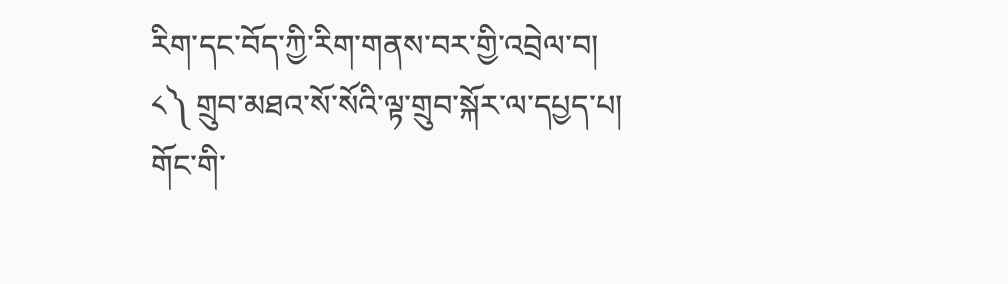རིག་དང་བོད་ཀྱི་རིག་གནས་བར་གྱི་འབྲེལ་བ།
༨༽ གྲུབ་མཐའ་སོ་སོའི་ལྟ་གྲུབ་སྐོར་ལ་དཔྱད་པ།
གོང་གི་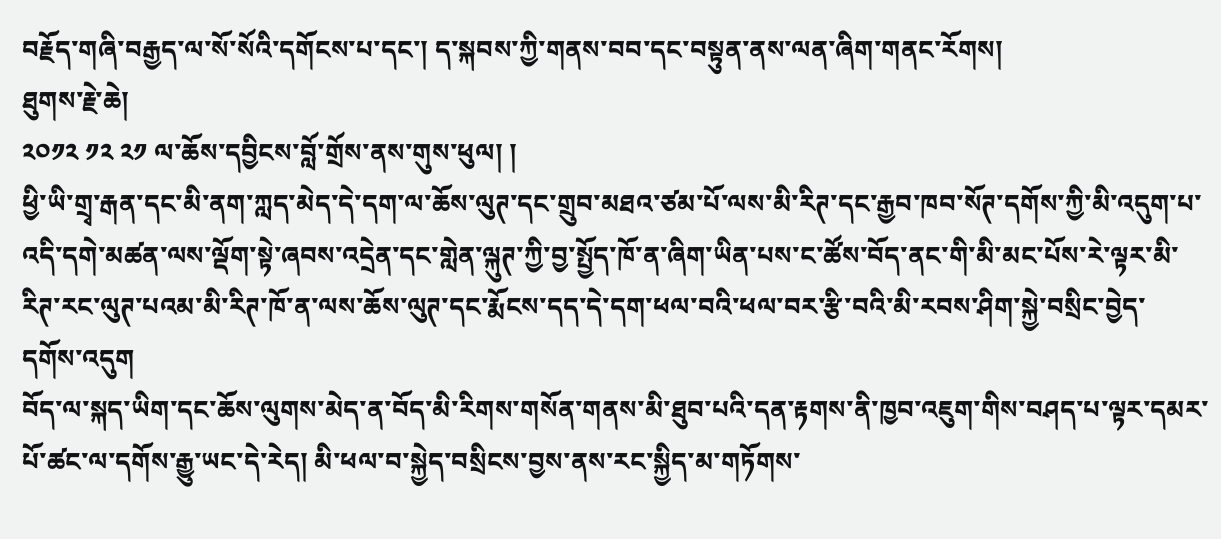བརྗོད་གཞི་བརྒྱད་ལ་སོ་སོའི་དགོངས་པ་དང་། ད་སྐབས་ཀྱི་གནས་བབ་དང་བསྟུན་ནས་ལན་ཞིག་གནང་རོགས།
ཐུགས་རྗེ་ཆེ།
༢༠༡༢ ༡༢ ༢༡ ལ་ཆོས་དབྱིངས་བློ་གྲོས་ནས་གུས་ཕུལ། །
ཕྱི་ཡི་གྲྭ་རྒན་དང་མི་ནག་ཀླད་མེད་དེ་དག་ལ་ཆོས་ལུཊ་དང་གྲུབ་མཐའ་ཙམ་པོ་ལས་མི་རིཊ་དང་རྒྱབ་ཁབ་སོཊ་དགོས་ཀྱི་མི་འདུག་པ་འདི་དགེ་མཚན་ལས་ལྡོག་སྟེ་ཞབས་འདྲེན་དང་གླེན་ལྐུཊ་ཀྱི་བྱ་སྤྱོད་ཁོ་ན་ཞིག་ཡིན་པས་ང་ཚོས་བོད་ནང་གི་མི་མང་པོས་རེ་ལྟར་མི་རིཊ་རང་ལུཊ་པའམ་མི་རིཊ་ཁོ་ན་ལས་ཆོས་ལུཊ་དང་རྨོངས་དད་དེ་དག་ཕལ་བའི་ཕལ་བར་རྩི་བའི་མི་རབས་ཤིག་སྐྱེ་བསྲིང་བྱེད་དགོས་འདུག
བོད་ལ་སྐད་ཡིག་དང་ཆོས་ལུགས་མེད་ན་བོད་མི་རིགས་གསོན་གནས་མི་ཐུབ་པའི་དན་རྟགས་ནི་ཁྱབ་འཇུག་གིས་བཤད་པ་ལྟར་དམར་པོ་ཚང་ལ་དགོས་རྒྱུ་ཡང་དེ་རེད། མི་ཕལ་བ་སྐྱེད་བསྲིངས་བྱས་ནས་རང་སྐྱིད་མ་གཏོགས་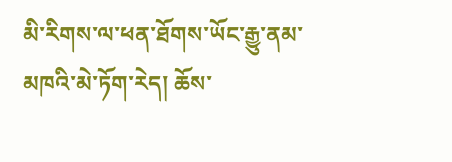མི་རིགས་ལ་ཕན་ཐོགས་ཡོང་རྒྱུ་ནམ་མཁའི་མེ་ཏོག་རེད། ཆོས་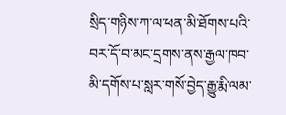སྲིད་གཉིས་ཀ་ལ་ཕན་མི་ཐོགས་པའི་བར་དོ་བ་མང་དྲགས་ནས་རྒྱལ་ཁབ་མི་དགོས་པ་སླར་གསོ་བྱེད་རྒྱུ་རྨི་ལམ་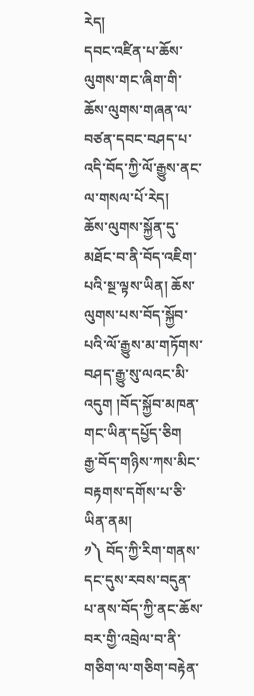རེད།
དབང་འཛིན་པ་ཆོས་ལུགས་གང་ཞིག་གི་ཆོས་ལུགས་གཞན་ལ་བཙན་དབང་བཤད་པ་འདི་བོད་ཀྱི་ལོ་རྒྱུས་ནང་ལ་གསལ་པོ་རེད།
ཆོས་ལུགས་སྐྱོན་དུ་མཐོང་བ་ནི་བོད་འཇིག་པའི་སྔ་ལྟས་ཡིན། ཆོས་ལུགས་པས་བོད་སྐྱོབ་པའི་ལོ་རྒྱུས་མ་གཏོགས་བཤད་རྒྱུ་སུ་ལའང་མི་འདུག །བོད་སྐྱོབ་མཁན་གང་ཡིན་དཔྱོད་ཅིག
རྒྱ་བོད་གཉིས་ཀས་མིང་བརྟགས་དགོས་པ་ཅི་ཡིན་ནམ།
༡༽ བོད་ཀྱི་རིག་གནས་དང་དུས་རབས་བདུན་པ་ནས་བོད་ཀྱི་ནང་ཆོས་བར་གྱི་འབྲེལ་བ་ནི་གཅིག་ལ་གཅིག་བརྟེན་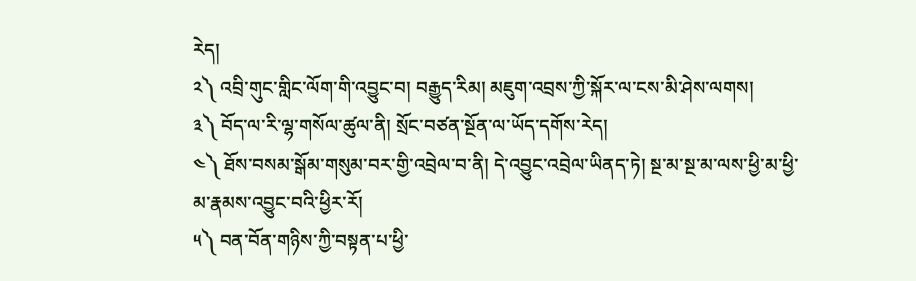རེད།
༢༽ འབྲི་གུང་གླིང་ལོག་གི་འབྱུང་བ། བརྒྱུད་རིམ། མཇུག་འབྲས་ཀྱི་སྐོར་ལ་ངས་མི་ཤེས་ལགས།
༣༽ བོད་ལ་རི་ལྷ་གསོལ་ཚུལ་ནི། སྲོང་བཙན་སྔོན་ལ་ཡོད་དགོས་རེད།
༤༽ ཐོས་བསམ་སྒོམ་གསུམ་བར་གྱི་འབྲེལ་བ་ནི། དེ་འབྱུང་འབྲེལ་ཡིནད་ཏེ། སྔ་མ་སྔ་མ་ལས་ཕྱི་མ་ཕྱི་མ་རྣམས་འབྱུང་བའི་ཕྱིར་རོ།
༥༽ བན་བོན་གཉིས་ཀྱི་བསྟན་པ་ཕྱི་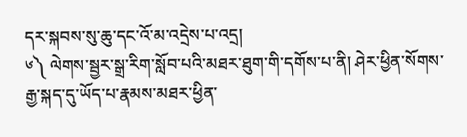དར་སྐབས་སུ་ཆུ་དང་འོ་མ་འདྲེས་པ་འདྲ།
༦༽ ལེགས་སྦྱར་སྒྲ་རིག་སློབ་པའི་མཐར་ཐུག་གི་དགོས་པ་ནི། ཤེར་ཕྱིན་སོགས་རྒྱ་སྐད་དུ་ཡོད་པ་རྣམས་མཐར་ཕྱིན་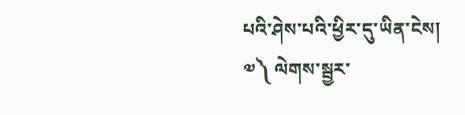པའི་ཤེས་པའི་ཕྱིར་དུ་ཡིན་ངེས།
༧༽ ལེགས་སྦྱར་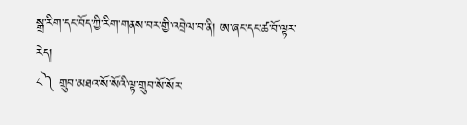སྒྲ་རིག་དང་བོད་ཀྱི་རིག་གནས་བར་གྱི་འབྲེལ་བ་ནི། ཨ་ཞང་དང་ཚ་བོ་ལྟར་རེད།
༨༽ གྲུབ་མཐའ་སོ་སོའི་ལྟ་གྲུབ་སོ་སོར་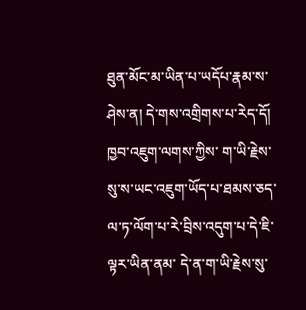ཐུན་མོང་མ་ཡིན་པ་ཡདོཔ་རྣམ་ས་ཤེས་ན། དེ་གས་འགྲིགས་པ་རེད་དོ།
ཁྱབ་འཇུག་ལགས་ཀྱིས་ ག་ཡི་རྗེས་སུ་ས་ཡང་འཇུག་ཡོད་པ་ཐམས་ཅད་ལ་ཏ་ལོག་པ་རེ་བྲིས་འདུག་པ་དེ་ཇི་ལྟར་ཡིན་ནམ་ དེ་ན་ག་ཡི་རྗེས་སུ་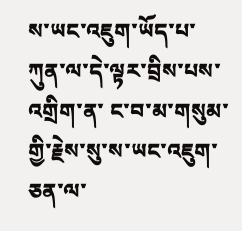ས་ཡང་འཇུག་ཡོད་པ་ཀུན་ལ་དེ་ལྟར་བྲིས་པས་འགྲིག་ན་ ང་བ་མ་གསུམ་གྱི་རྗེས་སུ་ས་ཡང་འཇུག་ཅན་ལ་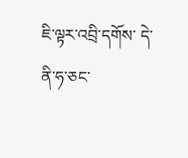ཇི་ལྟར་འབྲི་དགོས་ དེ་ནི་ཧ་ཅང་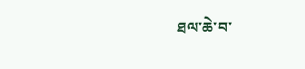ཐལ་ཆེ་བ་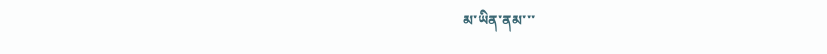མ་ཡིན་ནམ་་་